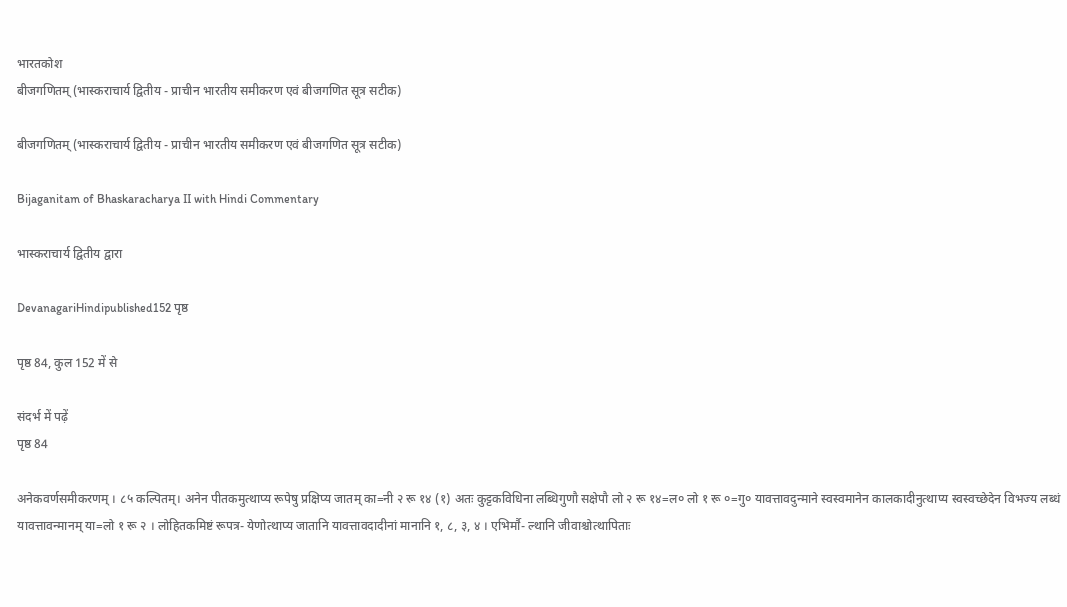भारतकोश
बीजगणितम् (भास्कराचार्य द्वितीय - प्राचीन भारतीय समीकरण एवं बीजगणित सूत्र सटीक)

बीजगणितम् (भास्कराचार्य द्वितीय - प्राचीन भारतीय समीकरण एवं बीजगणित सूत्र सटीक)

Bijaganitam of Bhaskaracharya II with Hindi Commentary

भास्कराचार्य द्वितीय द्वारा

DevanagariHindipublished152 पृष्ठ

पृष्ठ 84, कुल 152 में से

संदर्भ में पढ़ें
पृष्ठ 84

अनेकवर्णसमीकरणम् । ८५ कल्पितम्। अनेन पीतकमुत्थाप्य रूपेषु प्रक्षिप्य जातम् का=नी २ रू १४ (१) अतः कुट्टकविधिना लब्धिगुणौ सक्षेपौ लो २ रू १४=ल० लो १ रू ०=गु० यावत्तावदुन्माने स्वस्वमानेन कालकादीनुत्थाप्य स्वस्वच्छेदेन विभज्य लब्धं यावत्तावन्मानम् या=लो १ रू २ । लोहितकमिष्टं रूपत्र- येणोत्थाप्य जातानि यावत्तावदादीनां मानानि १, ८, ३, ४ । एभिर्मौ- ल्थानि जीवाश्चोत्थापिताः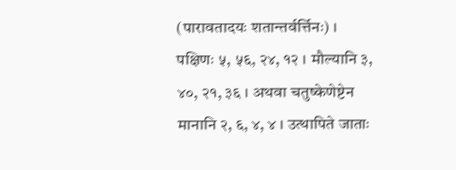(पारावतादयः शतान्तर्वर्त्तिनः) । पक्षिणः ५, ५६, २४, १२ । मौल्यानि ३, ४०, २१, ३६ । अथवा चतुष्केणेष्टेन मानानि २, ६, ४, ४ । उत्थापिते जाताः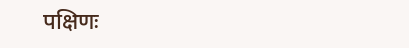पक्षिणः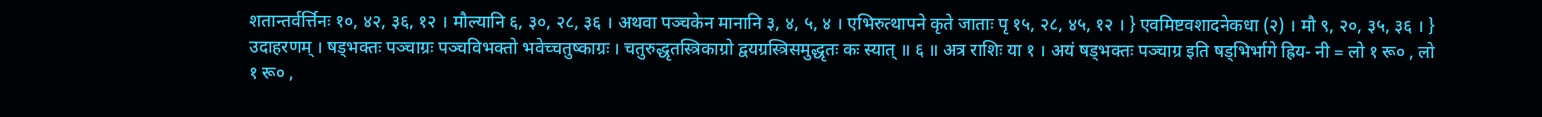शतान्तर्वर्त्तिनः १०, ४२, ३६, १२ । मौल्यानि ६, ३०, २८, ३६ । अथवा पञ्चकेन मानानि ३, ४, ५, ४ । एभिरुत्थापने कृते जाताः पृ १५, २८, ४५, १२ । } एवमिष्टवशादनेकधा (२) । मौ ९, २०, ३५, ३६ । } उदाहरणम् । षड्भक्तः पञ्चाग्रः पञ्चविभक्तो भवेच्चतुष्काग्रः । चतुरुद्धृतस्त्रिकाग्रो द्वयग्रस्त्रिसमुद्धृतः कः स्यात् ॥ ६ ॥ अत्र राशिः या १ । अयं षड्भक्तः पञ्चाग्र इति षड्भिर्भागे ह्रिय- नी = लो १ रू० , लो १ रू० ,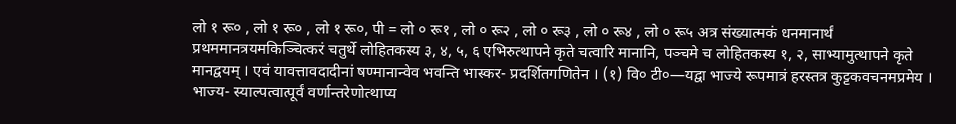लो १ रू० , लो १ रू० , लो १ रू०, पी = लो ० रू१ , लो ० रू२ , लो ० रू३ , लो ० रू४ , लो ० रू५ अत्र संख्यात्मकं धनमानार्थं प्रथममानत्रयमकिञ्चित्करं चतुर्थे लोहितकस्य ३, ४, ५, ६ एभिरुत्थापने कृते चत्वारि मानानि, पञ्चमे च लोहितकस्य १, २, साभ्यामुत्थापने कृते मानद्वयम् । एवं यावत्तावदादीनां षण्मानान्वेव भवन्ति भास्कर- प्रदर्शितगणितेन । (१) वि० टी०—यद्वा भाज्ये रूपमात्रं हरस्तत्र कुट्टकवचनमप्रमेय । भाज्य- स्याल्पत्वात्पूर्वं वर्णान्तरेणोत्थाप्य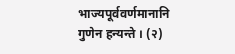भाज्यपूर्ववर्णमानानि गुणेन हन्यन्ते । (२)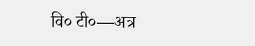वि० टी०—अत्र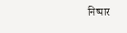निष्पार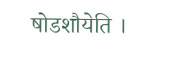षोडशौयेति ।